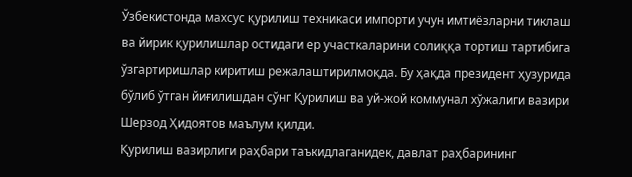Ўзбекистонда махсус қурилиш техникаси импорти учун имтиёзларни тиклаш ва йирик қурилишлар остидаги ер участкаларини солиққа тортиш тартибига ўзгартиришлар киритиш режалаштирилмоқда. Бу ҳақда президент ҳузурида бўлиб ўтган йиғилишдан сўнг Қурилиш ва уй-жой коммунал хўжалиги вазири Шерзод Ҳидоятов маълум қилди.
Қурилиш вазирлиги раҳбари таъкидлаганидек, давлат раҳбарининг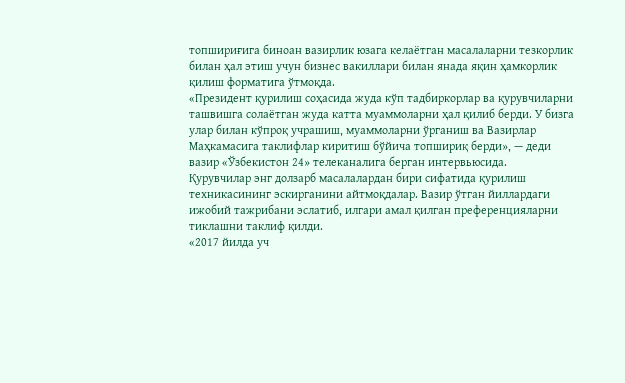топшириғига биноан вазирлик юзага келаётган масалаларни тезкорлик билан ҳал этиш учун бизнес вакиллари билан янада яқин ҳамкорлик қилиш форматига ўтмоқда.
«Президент қурилиш соҳасида жуда кўп тадбиркорлар ва қурувчиларни ташвишга солаётган жуда катта муаммоларни ҳал қилиб берди. У бизга улар билан кўпроқ учрашиш, муаммоларни ўрганиш ва Вазирлар Маҳкамасига таклифлар киритиш бўйича топшириқ берди», — деди вазир «Ўзбекистон 24» телеканалига берган интервьюсида.
Қурувчилар энг долзарб масалалардан бири сифатида қурилиш техникасининг эскирганини айтмоқдалар. Вазир ўтган йиллардаги ижобий тажрибани эслатиб, илгари амал қилган преференцияларни тиклашни таклиф қилди.
«2017 йилда уч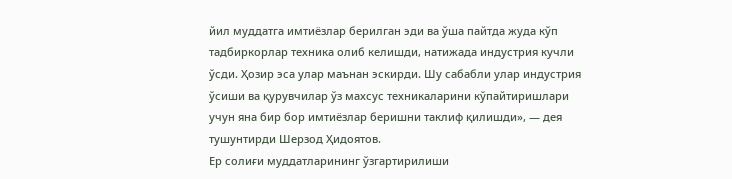йил муддатга имтиёзлар берилган эди ва ўша пайтда жуда кўп тадбиркорлар техника олиб келишди, натижада индустрия кучли ўсди. Ҳозир эса улар маънан эскирди. Шу сабабли улар индустрия ўсиши ва қурувчилар ўз махсус техникаларини кўпайтиришлари учун яна бир бор имтиёзлар беришни таклиф қилишди», — дея тушунтирди Шерзод Ҳидоятов.
Ер солиғи муддатларининг ўзгартирилиши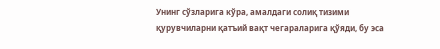Унинг сўзларига кўра, амалдаги солиқ тизими қурувчиларни қатъий вақт чегараларига қўяди, бу эса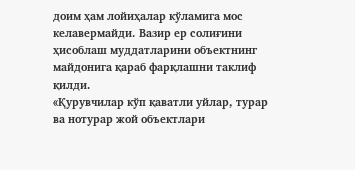доим ҳам лойиҳалар кўламига мос келавермайди. Вазир ер солиғини ҳисоблаш муддатларини объектнинг майдонига қараб фарқлашни таклиф қилди.
«Қурувчилар кўп қаватли уйлар, турар ва нотурар жой объектлари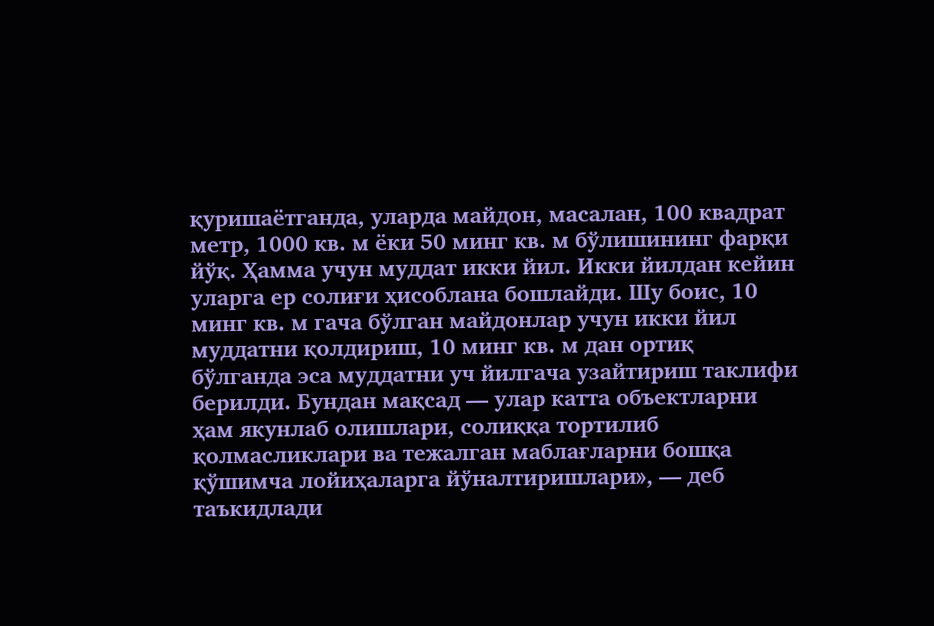қуришаётганда, уларда майдон, масалан, 100 квадрат метр, 1000 кв. м ёки 50 минг кв. м бўлишининг фарқи йўқ. Ҳамма учун муддат икки йил. Икки йилдан кейин уларга ер солиғи ҳисоблана бошлайди. Шу боис, 10 минг кв. м гача бўлган майдонлар учун икки йил муддатни қолдириш, 10 минг кв. м дан ортиқ бўлганда эса муддатни уч йилгача узайтириш таклифи берилди. Бундан мақсад — улар катта объектларни ҳам якунлаб олишлари, солиққа тортилиб қолмасликлари ва тежалган маблағларни бошқа қўшимча лойиҳаларга йўналтиришлари», — деб таъкидлади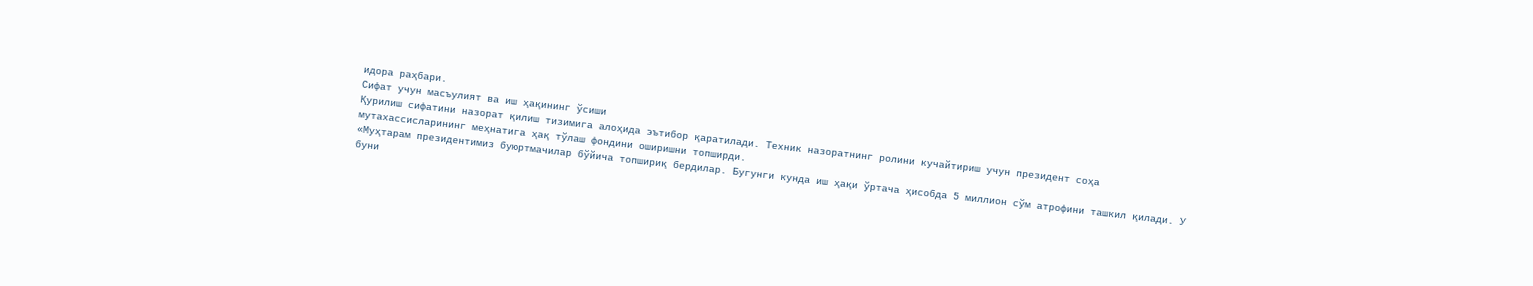идора раҳбари.
Сифат учун масъулият ва иш ҳақининг ўсиши
Қурилиш сифатини назорат қилиш тизимига алоҳида эътибор қаратилади. Техник назоратнинг ролини кучайтириш учун президент соҳа мутахассисларининг меҳнатига ҳақ тўлаш фондини оширишни топширди.
«Муҳтарам президентимиз буюртмачилар бўйича топшириқ бердилар. Бугунги кунда иш ҳақи ўртача ҳисобда 5 миллион сўм атрофини ташкил қилади. У буни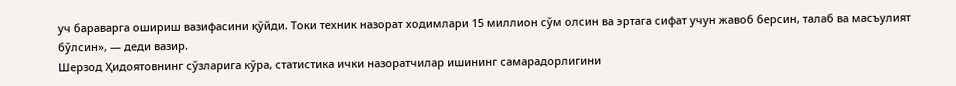уч бараварга ошириш вазифасини қўйди. Токи техник назорат ходимлари 15 миллион сўм олсин ва эртага сифат учун жавоб берсин, талаб ва масъулият бўлсин», — деди вазир.
Шерзод Ҳидоятовнинг сўзларига кўра, статистика ички назоратчилар ишининг самарадорлигини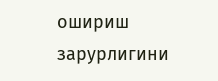ошириш зарурлигини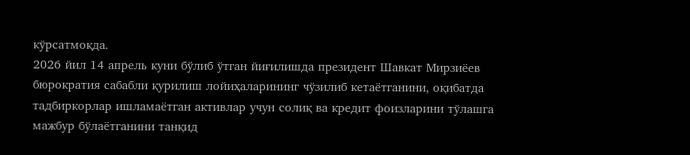кўрсатмоқда.
2026 йил 14 апрель куни бўлиб ўтган йиғилишда президент Шавкат Мирзиёев бюрократия сабабли қурилиш лойиҳаларининг чўзилиб кетаётганини, оқибатда тадбиркорлар ишламаётган активлар учун солиқ ва кредит фоизларини тўлашга мажбур бўлаётганини танқид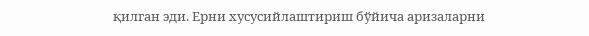қилган эди. Ерни хусусийлаштириш бўйича аризаларни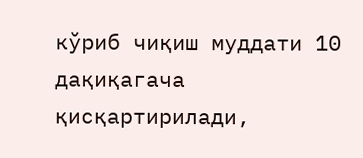кўриб чиқиш муддати 10 дақиқагача қисқартирилади,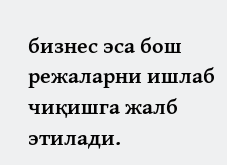бизнес эса бош режаларни ишлаб чиқишга жалб этилади.